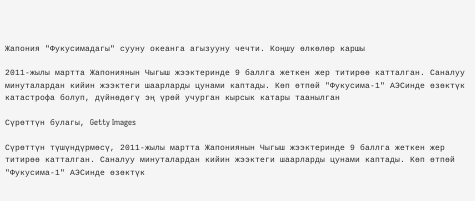Жапония "Фукусимадагы" сууну океанга агызууну чечти. Коңшу өлкөлөр каршы

2011-жылы мартта Жапониянын Чыгыш жээктеринде 9 баллга жеткен жер титирөө катталган. Саналуу минуталардан кийин жээктеги шаарларды цунами каптады. Көп өтпөй "Фукусима-1" АЭСинде өзөктүк катастрофа болуп, дүйнөдөгү эң үрөй учурган кырсык катары таанылган

Сүрөттүн булагы, Getty Images

Сүрөттүн түшүндүрмөсү, 2011-жылы мартта Жапониянын Чыгыш жээктеринде 9 баллга жеткен жер титирөө катталган. Саналуу минуталардан кийин жээктеги шаарларды цунами каптады. Көп өтпөй "Фукусима-1" АЭСинде өзөктүк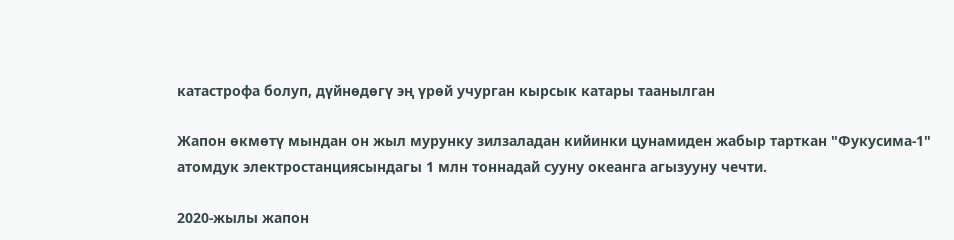катастрофа болуп, дүйнөдөгү эң үрөй учурган кырсык катары таанылган

Жапон өкмөтү мындан он жыл мурунку зилзаладан кийинки цунамиден жабыр тарткан "Фукусима-1" атомдук электростанциясындагы 1 млн тоннадай сууну океанга агызууну чечти.

2020-жылы жапон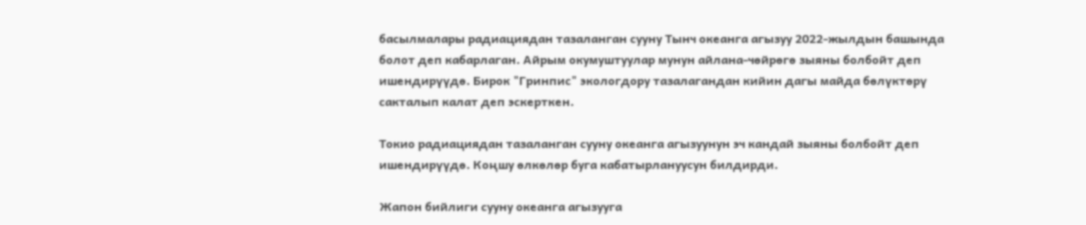басылмалары радиациядан тазаланган сууну Тынч океанга агызуу 2022-жылдын башында болот деп кабарлаган. Айрым окумуштуулар мунун айлана-чөйрөгө зыяны болбойт деп ишендирүүдө. Бирок "Гринпис" экологдору тазалагандан кийин дагы майда бөлүктөрү сакталып калат деп эскерткен.

Токио радиациядан тазаланган сууну океанга агызуунун эч кандай зыяны болбойт деп ишендирүүдө. Коңшу өлкөлөр буга кабатырлануусун билдирди.

Жапон бийлиги сууну океанга агызууга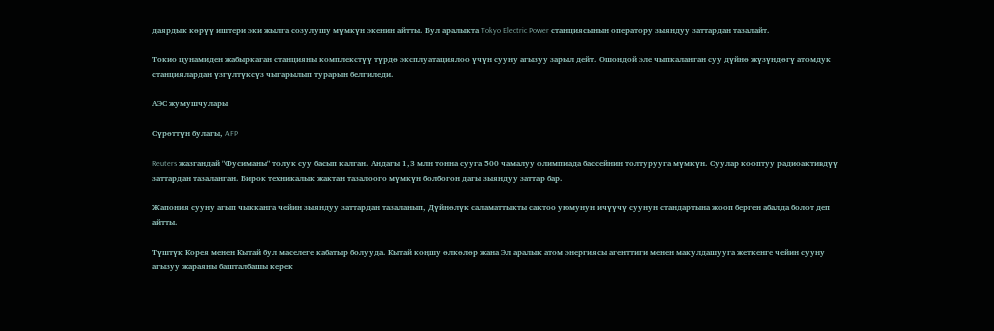даярдык көрүү иштери эки жылга созулушу мүмкүн экенин айтты. Бул аралыкта Tokyo Electric Power станциясынын оператору зыяндуу заттардан тазалайт.

Токио цунамиден жабыркаган станцияны комплекстүү түрдө эксплуатациялоо үчүн сууну агызуу зарыл дейт. Ошондой эле чыпкаланган суу дүйнө жүзүндөгү атомдук станциялардан үзгүлтүксүз чыгарылып турарын белгиледи.

АЭС жумушчулары

Сүрөттүн булагы, AFP

Reuters жазгандай "Фусиманы" толук суу басып калган. Андагы 1,3 млн тонна сууга 500 чамалуу олимпиада бассейнин толтурууга мүмкүн. Суулар кооптуу радиоактивдүү заттардан тазаланган. Бирок техникалык жактан тазалоого мүмкүн болбогон дагы зыяндуу заттар бар.

Жапония сууну агып чыкканга чейин зыяндуу заттардан тазаланып, Дүйнөлүк саламаттыкты сактоо уюмунун ичүүчү суунун стандартына жооп берген абалда болот деп айтты.

Түштүк Корея менен Кытай бул маселеге кабатыр болууда. Кытай коңшу өлкөлөр жана Эл аралык атом энергиясы агенттиги менен макулдашууга жеткенге чейин сууну агызуу жараяны башталбашы керек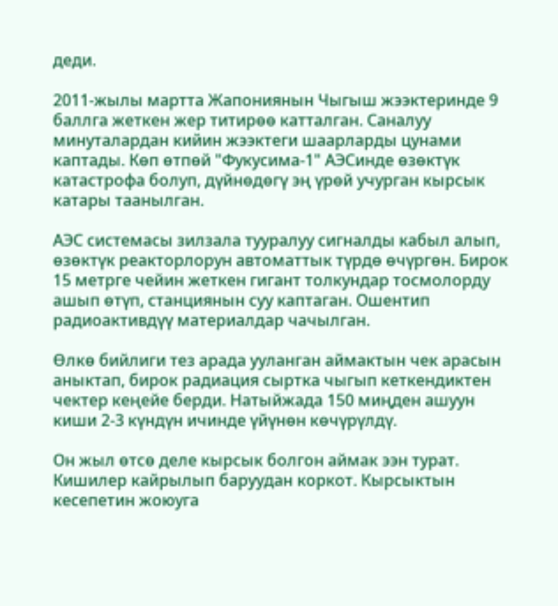деди.

2011-жылы мартта Жапониянын Чыгыш жээктеринде 9 баллга жеткен жер титирөө катталган. Саналуу минуталардан кийин жээктеги шаарларды цунами каптады. Көп өтпөй "Фукусима-1" АЭСинде өзөктүк катастрофа болуп, дүйнөдөгү эң үрөй учурган кырсык катары таанылган.

АЭС системасы зилзала тууралуу сигналды кабыл алып, өзөктүк реакторлорун автоматтык түрдө өчүргөн. Бирок 15 метрге чейин жеткен гигант толкундар тосмолорду ашып өтүп, станциянын суу каптаган. Ошентип радиоактивдүү материалдар чачылган.

Өлкө бийлиги тез арада ууланган аймактын чек арасын аныктап, бирок радиация сыртка чыгып кеткендиктен чектер кеңейе берди. Натыйжада 150 миңден ашуун киши 2-3 күндүн ичинде үйүнөн көчүрүлдү.

Он жыл өтсө деле кырсык болгон аймак ээн турат. Кишилер кайрылып баруудан коркот. Кырсыктын кесепетин жоюуга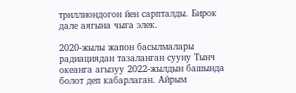триллиондогон йен сарпталды. Бирок дале аягына чыга элек.

2020-жылы жапон басылмалары радиациядан тазаланган сууну Тынч океанга агызуу 2022-жылдын башында болот деп кабарлаган. Айрым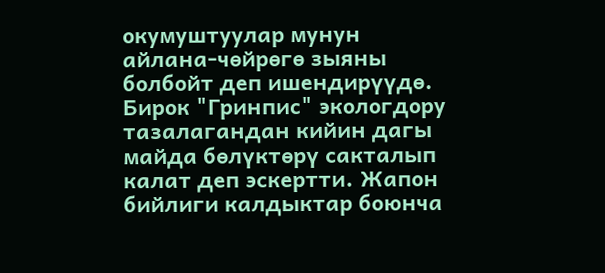окумуштуулар мунун айлана-чөйрөгө зыяны болбойт деп ишендирүүдө. Бирок "Гринпис" экологдору тазалагандан кийин дагы майда бөлүктөрү сакталып калат деп эскертти. Жапон бийлиги калдыктар боюнча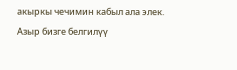акыркы чечимин кабыл ала элек. Азыр бизге белгилүү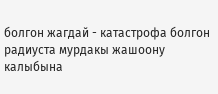болгон жагдай - катастрофа болгон радиуста мурдакы жашоону калыбына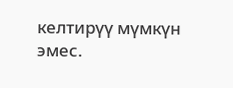келтирүү мүмкүн эмес.